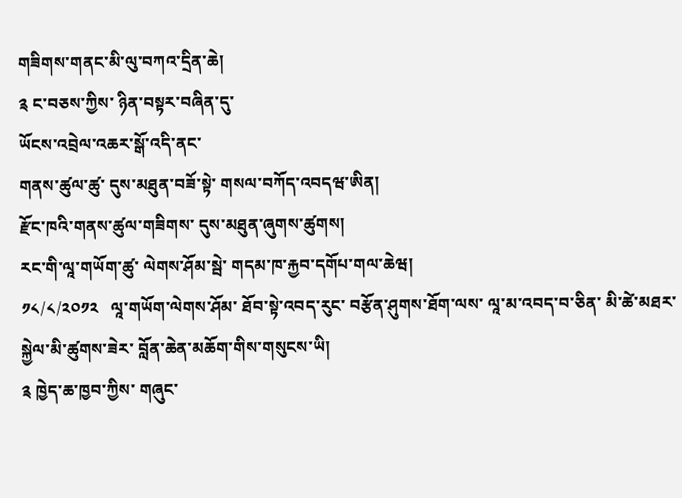གཟིགས་གནང་མི་ལུ་བཀའ་དྲིན་ཆེ།
༉ ང་བཅས་ཀྱིས་ ཉིན་བསྟར་བཞིན་དུ་
ཡོངས་འབྲེལ་འཆར་སྒོ་འདི་ནང་
གནས་ཚུལ་ཚུ་ དུས་མཐུན་བཟོ་སྟེ་ གསལ་བཀོད་འབདཝ་ཨིན།
རྫོང་ཁའི་གནས་ཚུལ་གཟིགས་ དུས་མཐུན་ཞུགས་ཚུགས།
རང་གི་ལཱ་གཡོག་ཚུ་ ལེགས་ཤོམ་སྦེ་ གདམ་ཁ་རྐྱབ་དགོཔ་གལ་ཆེཝ།
༡༨/༨/༢༠༡༢   ལཱ་གཡོག་ལེགས་ཤོམ་ ཐོབ་སྟེ་འབད་རུང་ བརྩོན་ཤུགས་ཐོག་ལས་ ལཱ་མ་འབད་བ་ཅིན་ མི་ཚེ་མཐར་སྐྱེལ་མི་ཚུགས་ཟེར་ བློན་ཆེན་མཆོག་གིས་གསུངས་ཡི།
༉ ཁྱེད་ཆ་ཁྱབ་ཀྱིས་ གཞུང་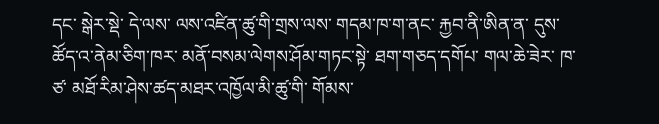དང་ སྒེར་སྡེ་ དེ་ལས་ ལས་འཛིན་ཚུ་གི་གྲས་ལས་ གདམ་ཁ་ག་ནང་ རྐྱབ་ནི་ཨིན་ན་ དུས་ཚོད་འ་ནེམ་ཅིག་ཁར་ མནོ་བསམ་ལེགས་ཤོམ་གཏང་སྟེ་ ཐག་གཅད་དགོཔ་ གལ་ཆེ་ཟེར་ ཁ་ཙ་ མཐོ་རིམ་ཤེས་ཚད་མཐར་འཁྱོལ་མི་ཚུ་གི་ གོམས་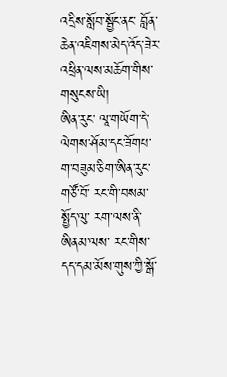འདྲིས་སློབ་སྦྱོང་ནང་ བློན་ཆེན་འཇིགས་མེད་འོད་ཟེར་འཕྲིན་ལས་མཆོག་གིས་ གསུངས་ཡི།
ཨིན་རུང་ ལཱ་གཡོག་དེ་ ལེགས་ཤོམ་དང་ཟོགཔ་ ག་བཟུམ་ཅིག་ཨིན་རུང་ གཙོ་བོ་ རང་གི་བསམ་སྤྱོད་ལུ་ རག་ལས་ནི་ཨིནམ་ལས་ རང་གིས་ དད་དམ་མོས་གུས་ཀྱི་སྒོ་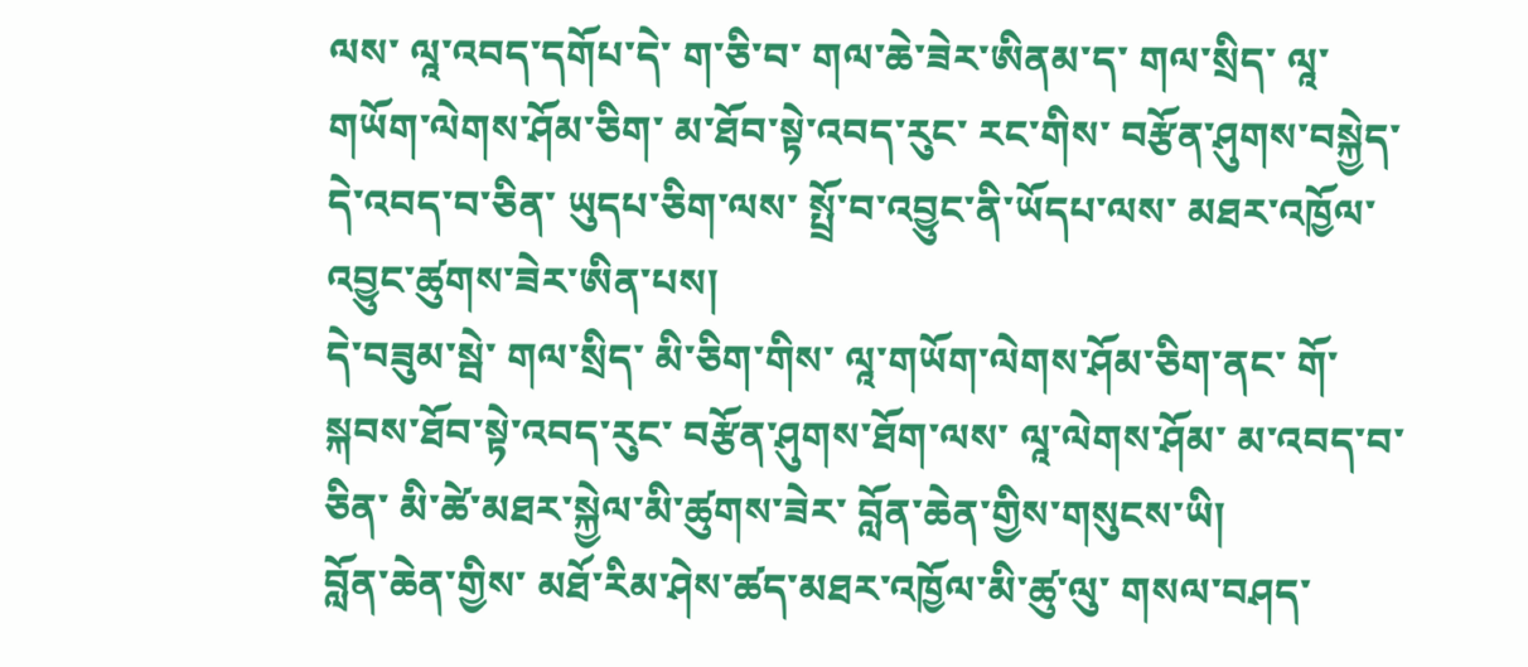ལས་ ལཱ་འབད་དགོཔ་དེ་ ག་ཅི་བ་ གལ་ཆེ་ཟེར་ཨིནམ་ད་ གལ་སྲིད་ ལཱ་གཡོག་ལེགས་ཤོམ་ཅིག་ མ་ཐོབ་སྟེ་འབད་རུང་ རང་གིས་ བརྩོན་ཤུགས་བསྐྱེད་དེ་འབད་བ་ཅིན་ ཡུདཔ་ཅིག་ལས་ སྤྲོ་བ་འབྱུང་ནི་ཡོདཔ་ལས་ མཐར་འཁྱོལ་འབྱུང་ཚུགས་ཟེར་ཨིན་པས།
དེ་བཟུམ་སྦེ་ གལ་སྲིད་ མི་ཅིག་གིས་ ལཱ་གཡོག་ལེགས་ཤོམ་ཅིག་ནང་ གོ་སྐབས་ཐོབ་སྟེ་འབད་རུང་ བརྩོན་ཤུགས་ཐོག་ལས་ ལཱ་ལེགས་ཤོམ་ མ་འབད་བ་ཅིན་ མི་ཚེ་མཐར་སྐྱེལ་མི་ཚུགས་ཟེར་ བློན་ཆེན་གྱིས་གསུངས་ཡི།
བློན་ཆེན་གྱིས་ མཐོ་རིམ་ཤེས་ཚད་མཐར་འཁྱོལ་མི་ཚུ་ལུ་ གསལ་བཤད་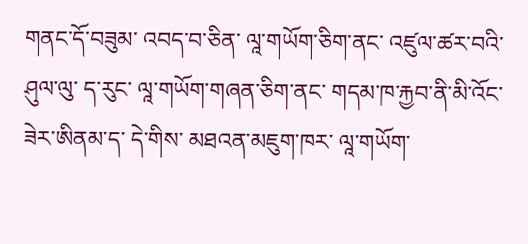གནང་དོ་བཟུམ་ འབད་བ་ཅིན་ ལཱ་གཡོག་ཅིག་ནང་ འཛུལ་ཚར་བའི་ཤུལ་ལུ་ ད་རུང་ ལཱ་གཡོག་གཞན་ཅིག་ནང་ གདམ་ཁ་རྐྱབ་ནི་མི་འོང་ཟེར་ཨིནམ་ད་ དེ་གིས་ མཐའན་མཇུག་ཁར་ ལཱ་གཡོག་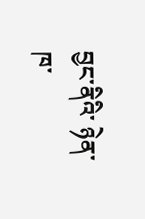བྱང་ནིའི་ ཉེན་ཁ་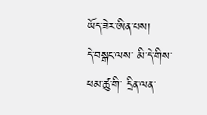ཡོད་ཟེར་ཨིན་པས།
དེ་བསྒང་ལས་ མི་དེ་གིས་ ཕམ་ཚུ་གི་ དྲིན་ལན་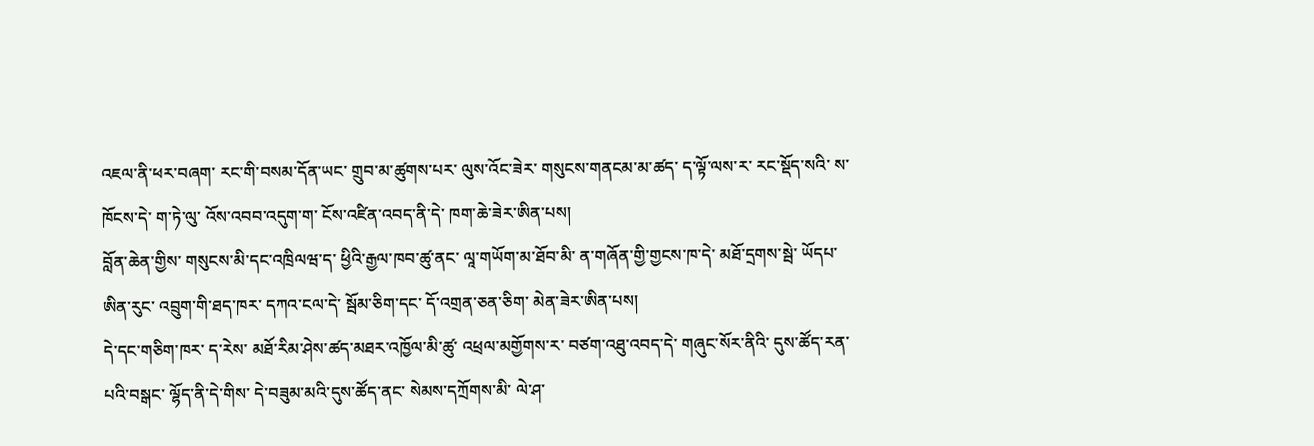འཇལ་ནི་ཕར་བཞག་ རང་གི་བསམ་དོན་ཡང་ གྲུབ་མ་ཚུགས་པར་ ལུས་འོང་ཟེར་ གསུངས་གནངམ་མ་ཚད་ ད་ལྟོ་ལས་ར་ རང་སྡོད་སའི་ ས་ཁོངས་དེ་ ག་ཏེ་ལུ་ འོས་འབབ་འདུག་ག་ ངོས་འཛིན་འབད་ནི་དེ་ ཁག་ཆེ་ཟེར་ཨིན་པས།
བློན་ཆེན་གྱིས་ གསུངས་མི་དང་འཁྲིལཝ་ད་ ཕྱིའི་རྒྱལ་ཁབ་ཚུ་ནང་ ལཱ་གཡོག་མ་ཐོབ་མི་ ན་གཞོན་གྱི་གྱངས་ཁ་དེ་ མཐོ་དྲགས་སྦེ་ ཡོདཔ་ཨིན་རུང་ འབྲུག་གི་ཐད་ཁར་ དཀའ་ངལ་དེ་ སྦོམ་ཅིག་དང་ དོ་འགྲན་ཅན་ཅིག་ མེན་ཟེར་ཨིན་པས།
དེ་དང་གཅིག་ཁར་ ད་རེས་ མཐོ་རིམ་ཤེས་ཚད་མཐར་འཁྱོལ་མི་ཚུ་ འཕྲལ་མགྱོགས་ར་ བཙག་འཐུ་འབད་དེ་ གཞུང་སོར་ནིའི་ དུས་ཚོད་རན་པའི་བསྒང་ ལྷོད་ནི་དེ་གིས་ དེ་བཟུམ་མའི་དུས་ཚོད་ནང་ སེམས་དཀྲོགས་མི་ ལེ་ཤ་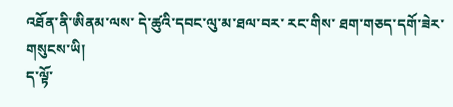འཐོན་ནི་ཨིནམ་ལས་ དེ་ཚུའི་དབང་ལུ་མ་ཐལ་བར་ རང་གིས་ ཐག་གཅད་དགོ་ཟེར་གསུངས་ཡི།
ད་ལྟོ་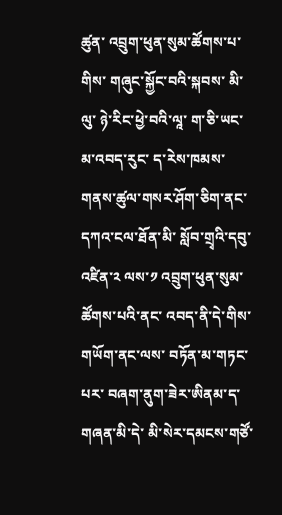ཚུན་ འབྲུག་ཕུན་སུམ་ཚོགས་པ་གིས་ གཞུང་སྐྱོང་བའི་སྐབས་ མི་ལུ་ ཉེ་རིང་ཕྱེ་བའི་ལཱ་ ག་ཅི་ཡང་ མ་འབད་རུང་ ད་རེས་ཁམས་ གནས་ཚུལ་གསར་ཤོག་ཅིག་ནང་ དཀའ་ངལ་ཐོན་མི་ སློབ་གྲྭའི་དབུ་འཛིན་༢ ལས་༡ འབྲུག་ཕུན་སུམ་ཚོགས་པའི་ནང་ འབད་ནི་དེ་གིས་ གཡོག་ནང་ལས་ བཏོན་མ་གཏང་པར་ བཞག་ནུག་ཟེར་ཨིནམ་ད་ གཞན་མི་དེ་ མི་སེར་དམངས་གཙོ་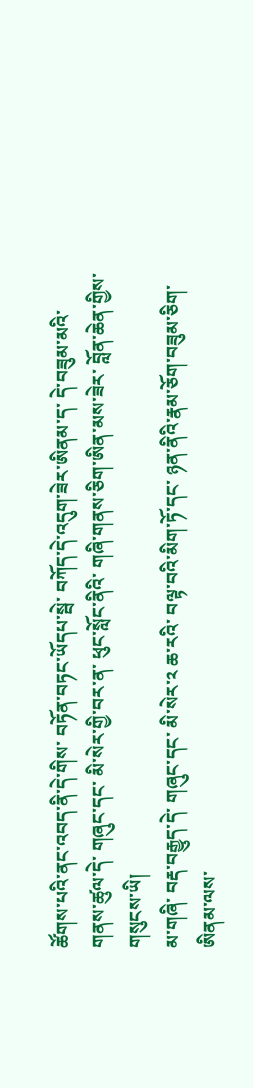ཚོགས་པའི་ནང་འབད་ནི་དེ་གིས་ བཏོན་བཏང་ཡོདཔ་སྦེ་ བཀོད་དེ་འདུག་ཟེར་ཨིནམ་ད་ དེ་བཟུམ་མའི་ གནས་ཚུལ་དེ་ གཞུང་དང་ མི་སེར་གྱི་བར་ན་ ཕུང་སློང་ནིའི་ གཞི་གནས་ཅིག་ཨིན་མས་ཟེར་ བློན་ཆེན་གྱིས་གསུངས་ཡི།
མ་གཞི་ བརྡ་བརྒྱུད་དེ་ གཞུང་དང་ མི་སེར་༢ ཆ་རའི་ བལྟ་བའི་མིག་ཏོ་དང་ ཉན་ནིའི་རྣམ་ཅོག་བཟུམ་ཅིག་ཨིནམ་ལས་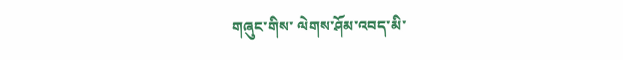གཞུང་གིས་ ལེགས་ཤོམ་འབད་མི་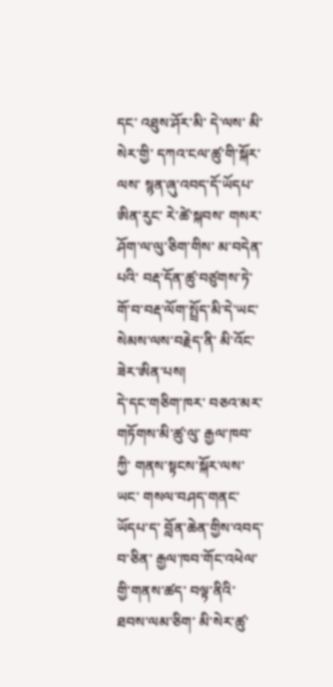དང་ འཐུས་ཤོར་མི་ དེ་ལས་ མི་སེར་གྱི་ དཀའ་ངལ་ཚུ་གི་སྐོར་ལས་ སྙན་ཞུ་འབད་དོ་ཡོདཔ་ཨིན་རུང་ རེ་ཚེ་སྐབས་ གསར་ཤོག་ལ་ལུ་ཅིག་གིས་ མ་བདེན་པའི་ བརྡ་དོན་ཚུ་བཙུགས་ཏེ་ གོ་བ་བརྡ་ལོག་སྤྲོད་མི་དེ་ཡང་ སེམས་ལས་བརྗེད་ནི་ མི་འོང་ཟེར་ཨིན་པས།
དེ་དང་གཅིག་ཁར་ བཅའ་མར་གཏོགས་མི་ཚུ་ལུ་ རྒྱལ་ཁབ་ཀྱི་ གནས་སྟངས་སྐོར་ལས་ཡང་ གསལ་བཤད་གནང་ཡོདཔ་ད་ བློན་ཆེན་གྱིས་འབད་བ་ཅིན་ རྒྱལ་ཁབ་གོང་འཕེལ་གྱི་གནས་ཚད་ བལྟ་ནིའི་ཐབས་ལམ་ཅིག་ མི་སེར་ཚུ་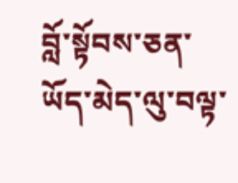བློ་སྟོབས་ཅན་ཡོད་མེད་ལུ་བལྟ་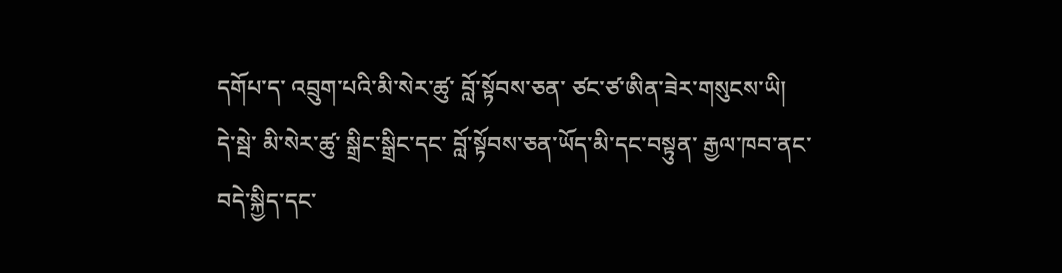དགོཔ་ད་ འབྲུག་པའི་མི་སེར་ཚུ་ བློ་སྟོབས་ཅན་ ཙང་ཙ་ཨིན་ཟེར་གསུངས་ཡི།
དེ་སྦེ་ མི་སེར་ཚུ་ སྒྲིང་སྒྲིང་དང་ བློ་སྟོབས་ཅན་ཡོད་མི་དང་བསྟུན་ རྒྱལ་ཁབ་ནང་ བདེ་སྐྱིད་དང་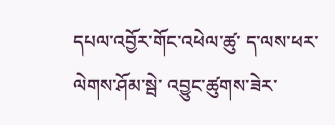དཔལ་འབྱོར་གོང་འཕེལ་ཚུ་ ད་ལས་ཕར་ ལེགས་ཤོམ་སྦེ་ འབྱུང་ཚུགས་ཟེར་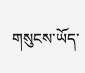གསུངས་ཡོད་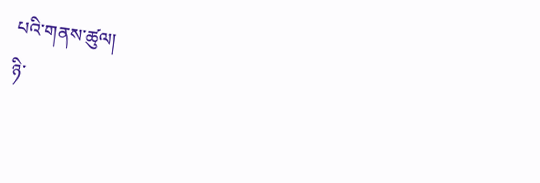པའི་གནས་ཚུལ།
ཉི་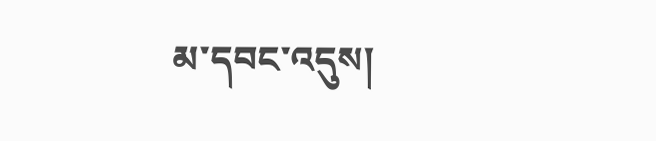མ་དབང་འདུས།